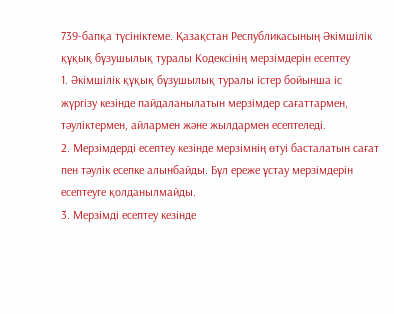739-бапқа түсініктеме. Қазақстан Республикасының Әкімшілік құқық бұзушылық туралы Кодексінің мерзімдерін есептеу
1. Әкімшілік құқық бұзушылық туралы істер бойынша іс жүргізу кезінде пайдаланылатын мерзімдер сағаттармен, тәуліктермен, айлармен және жылдармен есептеледі.
2. Мерзімдерді есептеу кезінде мерзімнің өтуі басталатын сағат пен тәулік есепке алынбайды. Бұл ереже ұстау мерзімдерін есептеуге қолданылмайды.
3. Мерзімді есептеу кезінде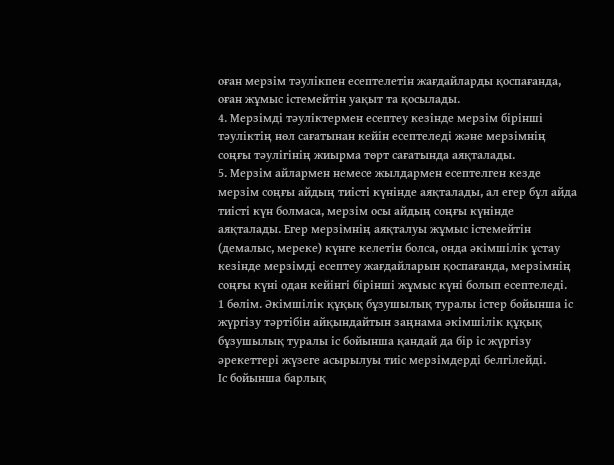оған мерзім тәулікпен есептелетін жағдайларды қоспағанда, оған жұмыс істемейтін уақыт та қосылады.
4. Мерзімді тәуліктермен есептеу кезінде мерзім бірінші тәуліктің нөл сағатынан кейін есептеледі және мерзімнің соңғы тәулігінің жиырма төрт сағатында аяқталады.
5. Мерзім айлармен немесе жылдармен есептелген кезде мерзім соңғы айдың тиісті күнінде аяқталады, ал егер бұл айда тиісті күн болмаса, мерзім осы айдың соңғы күнінде аяқталады. Егер мерзімнің аяқталуы жұмыс істемейтін (демалыс, мереке) күнге келетін болса, онда әкімшілік ұстау кезінде мерзімді есептеу жағдайларын қоспағанда, мерзімнің соңғы күні одан кейінгі бірінші жұмыс күні болып есептеледі.
1 бөлім. Әкімшілік құқық бұзушылық туралы істер бойынша іс жүргізу тәртібін айқындайтын заңнама әкімшілік құқық бұзушылық туралы іс бойынша қандай да бір іс жүргізу әрекеттері жүзеге асырылуы тиіс мерзімдерді белгілейді.
Іс бойынша барлық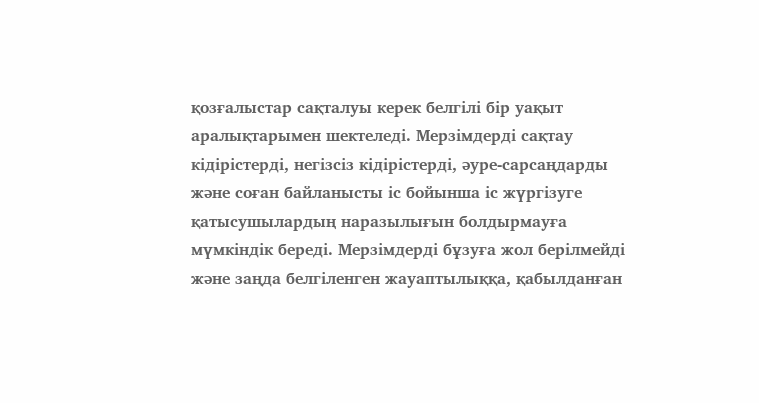қозғалыстар сақталуы керек белгілі бір уақыт аралықтарымен шектеледі. Мерзімдерді сақтау кідірістерді, негізсіз кідірістерді, әуре-сарсаңдарды және соған байланысты іс бойынша іс жүргізуге қатысушылардың наразылығын болдырмауға мүмкіндік береді. Мерзімдерді бұзуға жол берілмейді және заңда белгіленген жауаптылыққа, қабылданған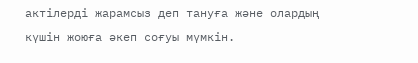актілерді жарамсыз деп тануға және олардың күшін жоюға әкеп соғуы мүмкін.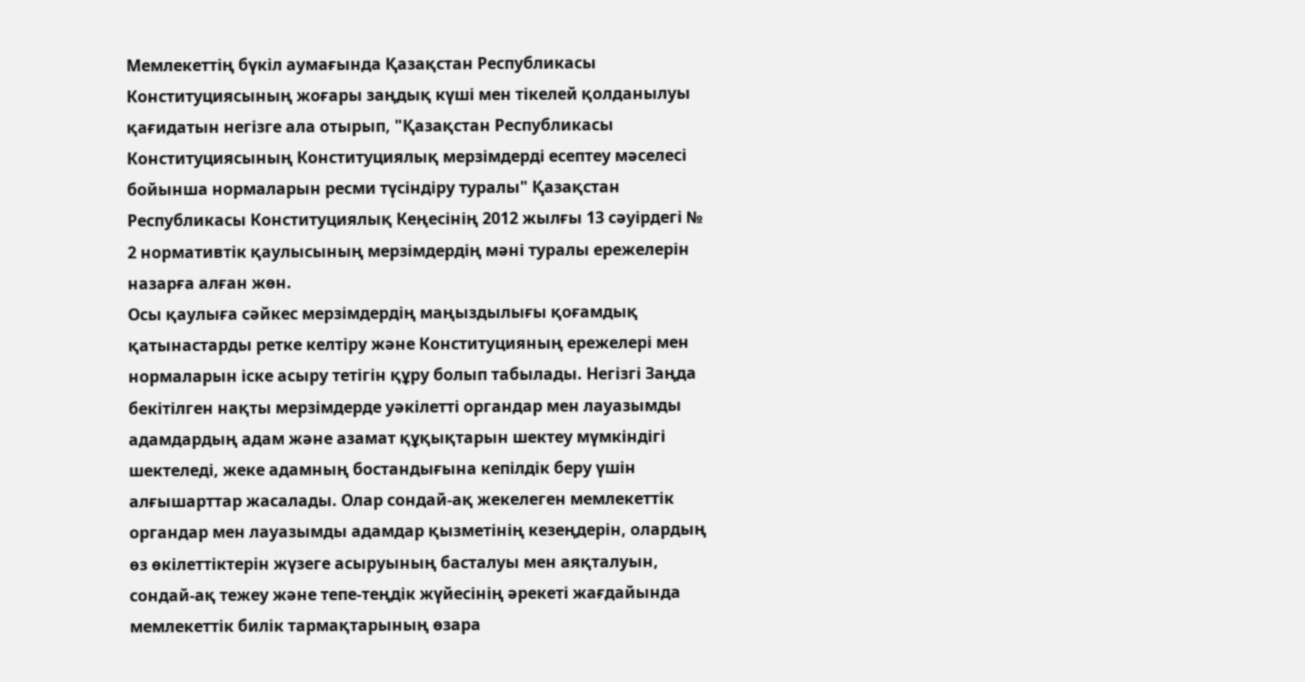Мемлекеттің бүкіл аумағында Қазақстан Республикасы Конституциясының жоғары заңдық күші мен тікелей қолданылуы қағидатын негізге ала отырып, "Қазақстан Республикасы Конституциясының Конституциялық мерзімдерді есептеу мәселесі бойынша нормаларын ресми түсіндіру туралы" Қазақстан Республикасы Конституциялық Кеңесінің 2012 жылғы 13 сәуірдегі № 2 нормативтік қаулысының мерзімдердің мәні туралы ережелерін назарға алған жөн.
Осы қаулыға сәйкес мерзімдердің маңыздылығы қоғамдық қатынастарды ретке келтіру және Конституцияның ережелері мен нормаларын іске асыру тетігін құру болып табылады. Негізгі Заңда бекітілген нақты мерзімдерде уәкілетті органдар мен лауазымды адамдардың адам және азамат құқықтарын шектеу мүмкіндігі шектеледі, жеке адамның бостандығына кепілдік беру үшін алғышарттар жасалады. Олар сондай-ақ жекелеген мемлекеттік органдар мен лауазымды адамдар қызметінің кезеңдерін, олардың өз өкілеттіктерін жүзеге асыруының басталуы мен аяқталуын, сондай-ақ тежеу және тепе-теңдік жүйесінің әрекеті жағдайында мемлекеттік билік тармақтарының өзара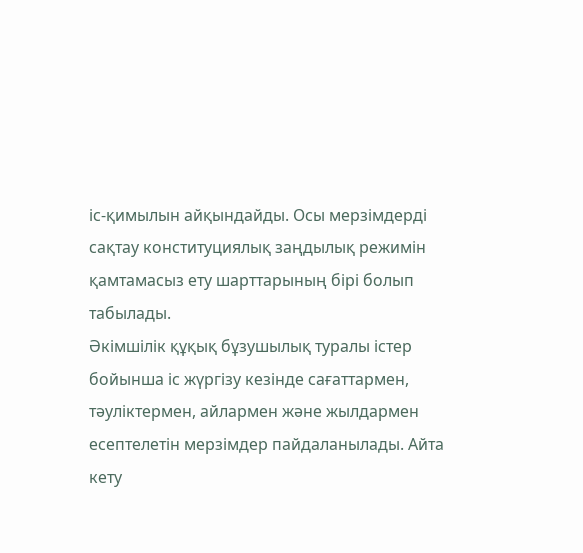іс-қимылын айқындайды. Осы мерзімдерді сақтау конституциялық заңдылық режимін қамтамасыз ету шарттарының бірі болып табылады.
Әкімшілік құқық бұзушылық туралы істер бойынша іс жүргізу кезінде сағаттармен, тәуліктермен, айлармен және жылдармен есептелетін мерзімдер пайдаланылады. Айта кету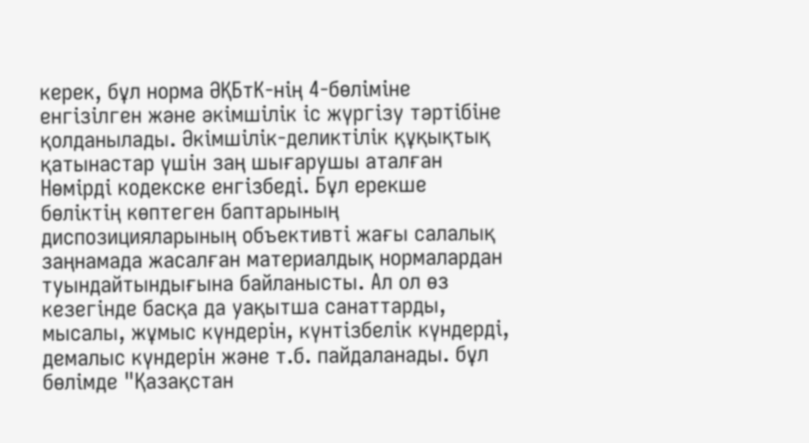керек, бұл норма ӘҚБтК-нің 4-бөліміне енгізілген және әкімшілік іс жүргізу тәртібіне қолданылады. Әкімшілік-деликтілік құқықтық қатынастар үшін заң шығарушы аталған Нөмірді кодекске енгізбеді. Бұл ерекше бөліктің көптеген баптарының диспозицияларының объективті жағы салалық заңнамада жасалған материалдық нормалардан туындайтындығына байланысты. Ал ол өз кезегінде басқа да уақытша санаттарды, мысалы, жұмыс күндерін, күнтізбелік күндерді, демалыс күндерін және т.б. пайдаланады. бұл бөлімде "Қазақстан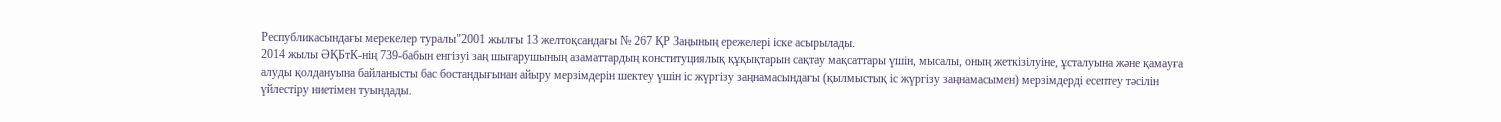Республикасындағы мерекелер туралы"2001 жылғы 13 желтоқсандағы № 267 ҚР Заңының ережелері іске асырылады.
2014 жылы ӘҚБтК-нің 739-бабын енгізуі заң шығарушының азаматтардың конституциялық құқықтарын сақтау мақсаттары үшін, мысалы, оның жеткізілуіне, ұсталуына және қамауға алуды қолдануына байланысты бас бостандығынан айыру мерзімдерін шектеу үшін іс жүргізу заңнамасындағы (қылмыстық іс жүргізу заңнамасымен) мерзімдерді есептеу тәсілін үйлестіру ниетімен туындады.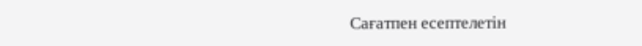Сағатпен есептелетін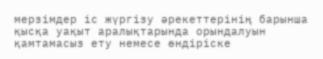мерзімдер іс жүргізу әрекеттерінің барынша қысқа уақыт аралықтарында орындалуын қамтамасыз ету немесе өндіріске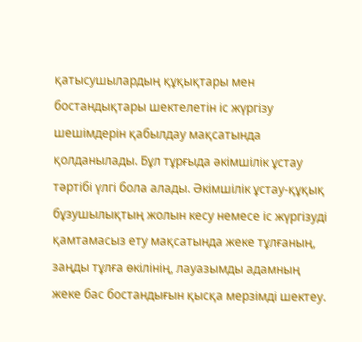қатысушылардың құқықтары мен бостандықтары шектелетін іс жүргізу шешімдерін қабылдау мақсатында қолданылады. Бұл тұрғыда әкімшілік ұстау тәртібі үлгі бола алады. Әкімшілік ұстау-құқық бұзушылықтың жолын кесу немесе іс жүргізуді қамтамасыз ету мақсатында жеке тұлғаның, заңды тұлға өкілінің, лауазымды адамның жеке бас бостандығын қысқа мерзімді шектеу.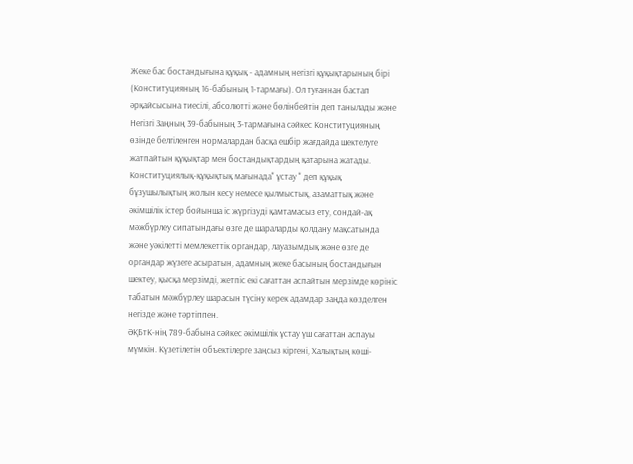Жеке бас бостандығына құқық - адамның негізгі құқықтарының бірі (Конституцияның 16-бабының 1-тармағы). Ол туғаннан бастап әрқайсысына тиесілі, абсолютті және бөлінбейтін деп танылады және Негізгі Заңның 39-бабының 3-тармағына сәйкес Конституцияның өзінде белгіленген нормалардан басқа ешбір жағдайда шектелуге жатпайтын құқықтар мен бостандықтардың қатарына жатады. Конституциялық-құқықтық мағынада" ұстау " деп құқық бұзушылықтың жолын кесу немесе қылмыстық, азаматтық және әкімшілік істер бойынша іс жүргізуді қамтамасыз ету, сондай-ақ мәжбүрлеу сипатындағы өзге де шараларды қолдану мақсатында және уәкілетті мемлекеттік органдар, лауазымдық және өзге де органдар жүзеге асыратын, адамның жеке басының бостандығын шектеу, қысқа мерзімді, жетпіс екі сағаттан аспайтын мерзімде көрініс табатын мәжбүрлеу шарасын түсіну керек адамдар заңда көзделген негізде және тәртіппен.
ӘҚБтК-нің 789-бабына сәйкес әкімшілік ұстау үш сағаттан аспауы мүмкін. Күзетілетін объектілерге заңсыз кіргені, Халықтың көші-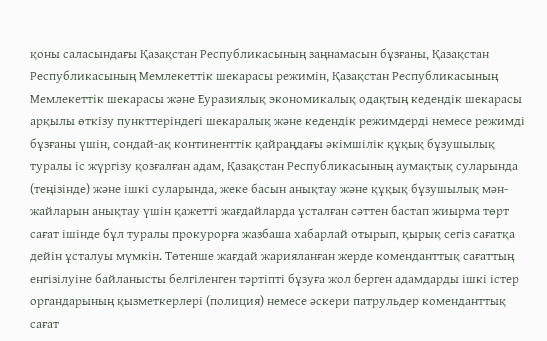қоны саласындағы Қазақстан Республикасының заңнамасын бұзғаны, Қазақстан Республикасының Мемлекеттік шекарасы режимін, Қазақстан Республикасының Мемлекеттік шекарасы және Еуразиялық экономикалық одақтың кедендік шекарасы арқылы өткізу пункттеріндегі шекаралық және кедендік режимдерді немесе режимді бұзғаны үшін, сондай-ақ континенттік қайраңдағы әкімшілік құқық бұзушылық туралы іс жүргізу қозғалған адам, Қазақстан Республикасының аумақтық суларында (теңізінде) және ішкі суларында, жеке басын анықтау және құқық бұзушылық мән-жайларын анықтау үшін қажетті жағдайларда ұсталған сәттен бастап жиырма төрт сағат ішінде бұл туралы прокурорға жазбаша хабарлай отырып, қырық сегіз сағатқа дейін ұсталуы мүмкін. Төтенше жағдай жарияланған жерде коменданттық сағаттың енгізілуіне байланысты белгіленген тәртіпті бұзуға жол берген адамдарды ішкі істер органдарының қызметкерлері (полиция) немесе әскери патрульдер коменданттық сағат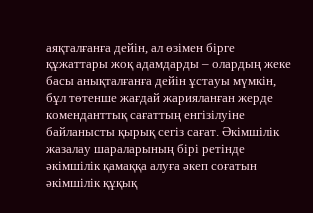аяқталғанға дейін, ал өзімен бірге құжаттары жоқ адамдарды – олардың жеке басы анықталғанға дейін ұстауы мүмкін, бұл төтенше жағдай жарияланған жерде коменданттық сағаттың енгізілуіне байланысты қырық сегіз сағат. Әкімшілік жазалау шараларының бірі ретінде әкімшілік қамаққа алуға әкеп соғатын әкімшілік құқық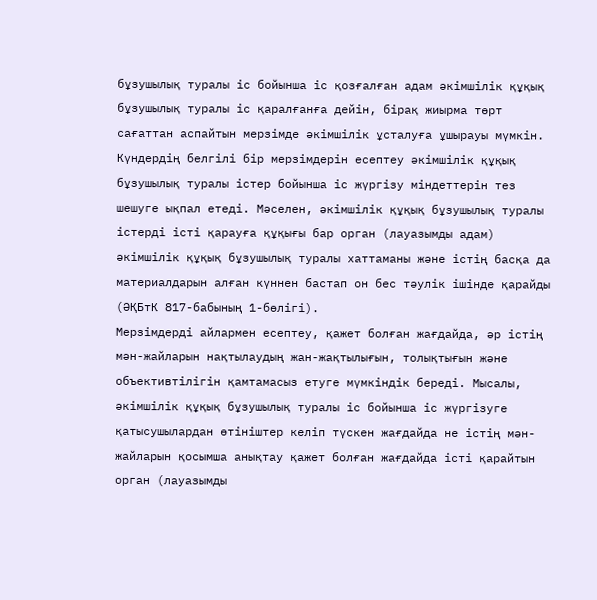бұзушылық туралы іс бойынша іс қозғалған адам әкімшілік құқық бұзушылық туралы іс қаралғанға дейін, бірақ жиырма төрт сағаттан аспайтын мерзімде әкімшілік ұсталуға ұшырауы мүмкін.
Күндердің белгілі бір мерзімдерін есептеу әкімшілік құқық бұзушылық туралы істер бойынша іс жүргізу міндеттерін тез шешуге ықпал етеді. Мәселен, әкімшілік құқық бұзушылық туралы істерді істі қарауға құқығы бар орган (лауазымды адам) әкімшілік құқық бұзушылық туралы хаттаманы және істің басқа да материалдарын алған күннен бастап он бес тәулік ішінде қарайды (ӘҚБтК 817-бабының 1-бөлігі).
Мерзімдерді айлармен есептеу, қажет болған жағдайда, әр істің мән-жайларын нақтылаудың жан-жақтылығын, толықтығын және объективтілігін қамтамасыз етуге мүмкіндік береді. Мысалы, әкімшілік құқық бұзушылық туралы іс бойынша іс жүргізуге қатысушылардан өтініштер келіп түскен жағдайда не істің мән-жайларын қосымша анықтау қажет болған жағдайда істі қарайтын орган (лауазымды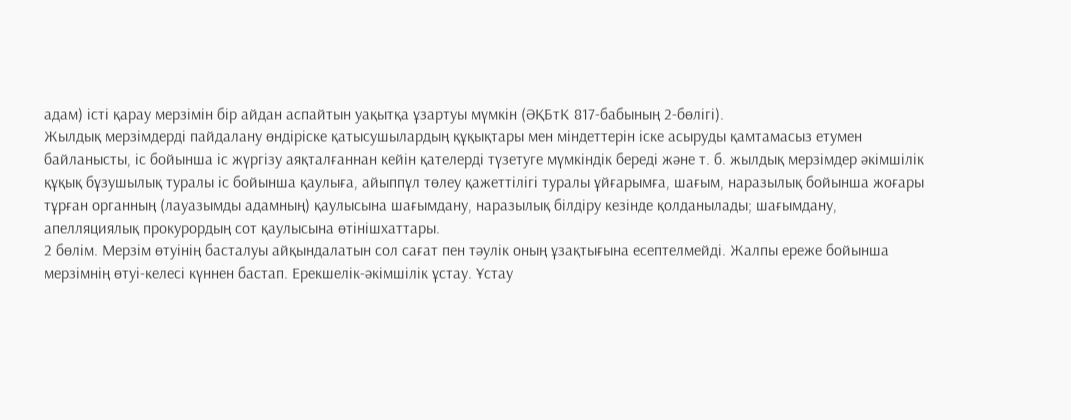адам) істі қарау мерзімін бір айдан аспайтын уақытқа ұзартуы мүмкін (ӘҚБтК 817-бабының 2-бөлігі).
Жылдық мерзімдерді пайдалану өндіріске қатысушылардың құқықтары мен міндеттерін іске асыруды қамтамасыз етумен байланысты, іс бойынша іс жүргізу аяқталғаннан кейін қателерді түзетуге мүмкіндік береді және т. б. жылдық мерзімдер әкімшілік құқық бұзушылық туралы іс бойынша қаулыға, айыппұл төлеу қажеттілігі туралы ұйғарымға, шағым, наразылық бойынша жоғары тұрған органның (лауазымды адамның) қаулысына шағымдану, наразылық білдіру кезінде қолданылады; шағымдану, апелляциялық прокурордың сот қаулысына өтінішхаттары.
2 бөлім. Мерзім өтуінің басталуы айқындалатын сол сағат пен тәулік оның ұзақтығына есептелмейді. Жалпы ереже бойынша мерзімнің өтуі-келесі күннен бастап. Ерекшелік-әкімшілік ұстау. Ұстау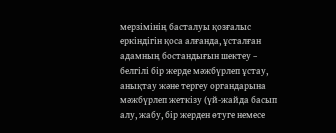мерзімінің басталуы қозғалыс еркіндігін қоса алғанда, ұсталған адамның бостандығын шектеу – белгілі бір жерде мәжбүрлеп ұстау, анықтау және тергеу органдарына мәжбүрлеп жеткізу (үй-жайда басып алу, жабу, бір жерден өтуге немесе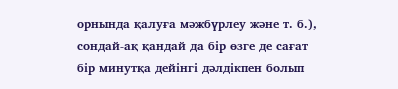орнында қалуға мәжбүрлеу және т. б.), сондай-ақ қандай да бір өзге де сағат бір минутқа дейінгі дәлдікпен болып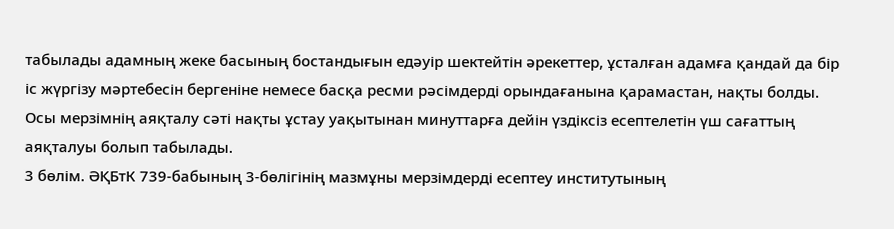табылады адамның жеке басының бостандығын едәуір шектейтін әрекеттер, ұсталған адамға қандай да бір іс жүргізу мәртебесін бергеніне немесе басқа ресми рәсімдерді орындағанына қарамастан, нақты болды. Осы мерзімнің аяқталу сәті нақты ұстау уақытынан минуттарға дейін үздіксіз есептелетін үш сағаттың аяқталуы болып табылады.
3 бөлім. ӘҚБтК 739-бабының 3-бөлігінің мазмұны мерзімдерді есептеу институтының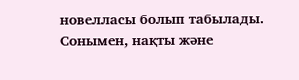новелласы болып табылады. Сонымен, нақты және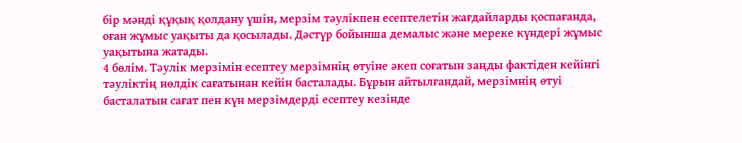бір мәнді құқық қолдану үшін, мерзім тәулікпен есептелетін жағдайларды қоспағанда, оған жұмыс уақыты да қосылады. Дәстүр бойынша демалыс және мереке күндері жұмыс уақытына жатады.
4 бөлім. Тәулік мерзімін есептеу мерзімнің өтуіне әкеп соғатын заңды фактіден кейінгі тәуліктің нөлдік сағатынан кейін басталады. Бұрын айтылғандай, мерзімнің өтуі басталатын сағат пен күн мерзімдерді есептеу кезінде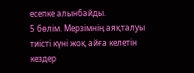есепке алынбайды.
5 бөлім. Мерзімнің аяқталуы тиісті күні жоқ айға келетін кездер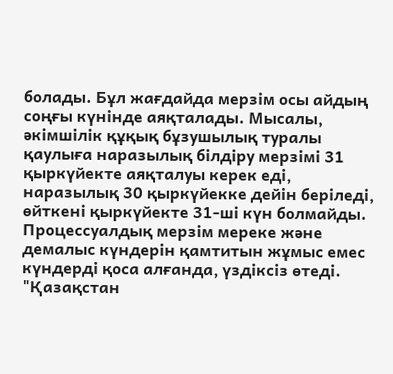болады. Бұл жағдайда мерзім осы айдың соңғы күнінде аяқталады. Мысалы, әкімшілік құқық бұзушылық туралы қаулыға наразылық білдіру мерзімі 31 қыркүйекте аяқталуы керек еді, наразылық 30 қыркүйекке дейін беріледі, өйткені қыркүйекте 31-ші күн болмайды.
Процессуалдық мерзім мереке және демалыс күндерін қамтитын жұмыс емес күндерді қоса алғанда, үздіксіз өтеді. "Қазақстан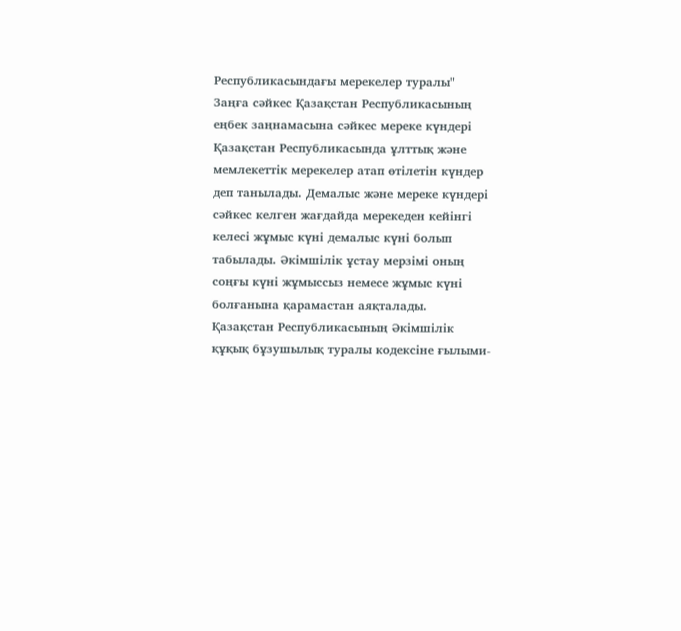Республикасындағы мерекелер туралы" Заңға сәйкес Қазақстан Республикасының еңбек заңнамасына сәйкес мереке күндері Қазақстан Республикасында ұлттық және мемлекеттік мерекелер атап өтілетін күндер деп танылады. Демалыс және мереке күндері сәйкес келген жағдайда мерекеден кейінгі келесі жұмыс күні демалыс күні болып табылады. Әкімшілік ұстау мерзімі оның соңғы күні жұмыссыз немесе жұмыс күні болғанына қарамастан аяқталады.
Қазақстан Республикасының Әкімшілік құқық бұзушылық туралы кодексіне ғылыми-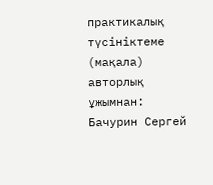практикалық түсініктеме (мақала) авторлық ұжымнан:
Бачурин Сергей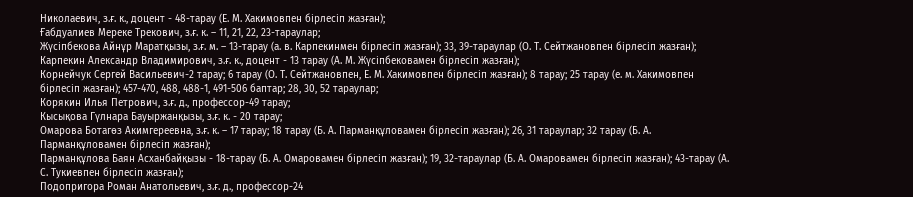Николаевич, з.ғ. к., доцент - 48-тарау (Е. М. Хакимовпен бірлесіп жазған);
Ғабдуалиев Мереке Трекович, з.ғ. к. – 11, 21, 22, 23-тараулар;
Жүсіпбекова Айнұр Маратқызы, з.ғ. м. – 13-тарау (а. в. Карпекинмен бірлесіп жазған); 33, 39-тараулар (О. Т. Сейтжановпен бірлесіп жазған);
Карпекин Александр Владимирович, з.ғ. к., доцент - 13 тарау (А. М. Жүсіпбековамен бірлесіп жазған);
Корнейчук Сергей Васильевич-2 тарау; 6 тарау (О. Т. Сейтжановпен, Е. М. Хакимовпен бірлесіп жазған); 8 тарау; 25 тарау (е. м. Хакимовпен бірлесіп жазған); 457-470, 488, 488-1, 491-506 баптар; 28, 30, 52 тараулар;
Корякин Илья Петрович, з.ғ. д., профессор-49 тарау;
Кысықова Гүлнара Бауыржанқызы, з.ғ. к. - 20 тарау;
Омарова Ботагөз Акимгереевна, з.ғ. к. – 17 тарау; 18 тарау (Б. А. Парманқұловамен бірлесіп жазған); 26, 31 тараулар; 32 тарау (Б. А. Парманқұловамен бірлесіп жазған);
Парманқұлова Баян Асханбайқызы - 18-тарау (Б. А. Омаровамен бірлесіп жазған); 19, 32-тараулар (Б. А. Омаровамен бірлесіп жазған); 43-тарау (А. С. Тукиевпен бірлесіп жазған);
Подопригора Роман Анатольевич, з.ғ. д., профессор-24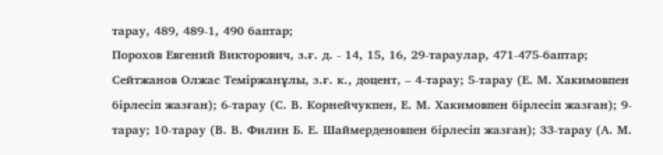тарау, 489, 489-1, 490 баптар;
Порохов Евгений Викторович, з.ғ. д. - 14, 15, 16, 29-тараулар, 471-475-баптар;
Сейтжанов Олжас Теміржанұлы, з.ғ. к., доцент, – 4-тарау; 5-тарау (Е. М. Хакимовпен бірлесіп жазған); 6-тарау (С. В. Корнейчукпен, Е. М. Хакимовпен бірлесіп жазған); 9-тарау; 10-тарау (В. В. Филин Б. Е. Шаймерденовпен бірлесіп жазған); 33-тарау (А. М.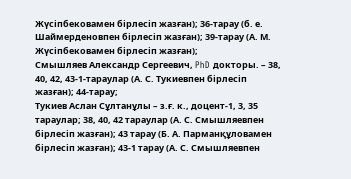Жүсіпбековамен бірлесіп жазған); 36-тарау (б. е. Шаймерденовпен бірлесіп жазған); 39-тарау (А. М. Жүсіпбековамен бірлесіп жазған);
Смышляев Александр Сергеевич, PhD докторы. – 38, 40, 42, 43-1-тараулар (А. С. Тукиевпен бірлесіп жазған); 44-тарау;
Тукиев Аслан Сұлтанұлы – з.ғ. к., доцент-1, 3, 35 тараулар; 38, 40, 42 тараулар (А. С. Смышляевпен бірлесіп жазған); 43 тарау (Б. А. Парманқұловамен бірлесіп жазған); 43-1 тарау (А. С. Смышляевпен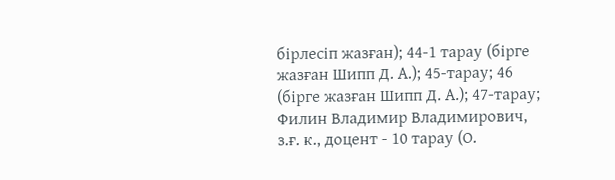бірлесіп жазған); 44-1 тарау (бірге жазған Шипп Д. А.); 45-тарау; 46 (бірге жазған Шипп Д. А.); 47-тарау;
Филин Владимир Владимирович, з.ғ. к., доцент - 10 тарау (О.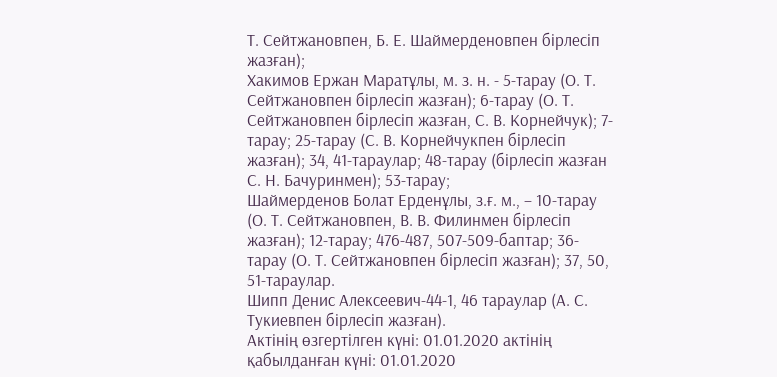Т. Сейтжановпен, Б. Е. Шаймерденовпен бірлесіп жазған);
Хакимов Ержан Маратұлы, м. з. н. - 5-тарау (О. Т. Сейтжановпен бірлесіп жазған); 6-тарау (О. Т. Сейтжановпен бірлесіп жазған, С. В. Корнейчук); 7-тарау; 25-тарау (С. В. Корнейчукпен бірлесіп жазған); 34, 41-тараулар; 48-тарау (бірлесіп жазған С. Н. Бачуринмен); 53-тарау;
Шаймерденов Болат Ерденұлы, з.ғ. м., – 10-тарау (О. Т. Сейтжановпен, В. В. Филинмен бірлесіп жазған); 12-тарау; 476-487, 507-509-баптар; 36-тарау (О. Т. Сейтжановпен бірлесіп жазған); 37, 50, 51-тараулар.
Шипп Денис Алексеевич-44-1, 46 тараулар (А. С. Тукиевпен бірлесіп жазған).
Актінің өзгертілген күні: 01.01.2020 актінің қабылданған күні: 01.01.2020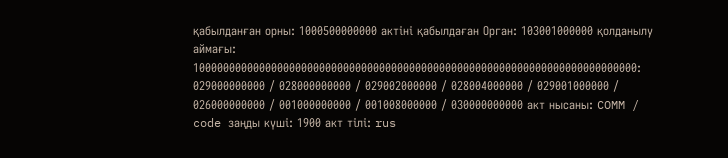қабылданған орны: 1000500000000 актіні қабылдаған Орган: 103001000000 қолданылу аймағы: 10000000000000000000000000000000000000000000000000000000000000000000000000: 029000000000 / 028000000000 / 029002000000 / 028004000000 / 029001000000 / 026000000000 / 001000000000 / 001008000000 / 030000000000 акт нысаны: COMM / code заңды күші: 1900 акт тілі: rus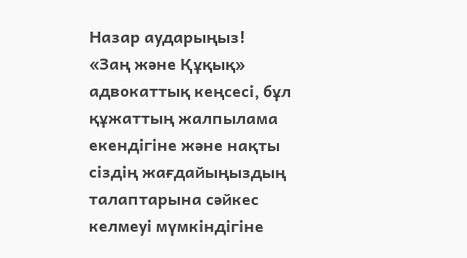Назар аударыңыз!
«Заң және Құқық» адвокаттық кеңсесі, бұл құжаттың жалпылама екендігіне және нақты сіздің жағдайыңыздың талаптарына сәйкес келмеуі мүмкіндігіне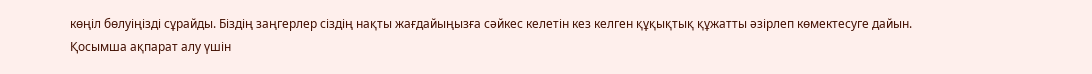көңіл бөлуіңізді сұрайды. Біздің заңгерлер сіздің нақты жағдайыңызға сәйкес келетін кез келген құқықтық құжатты әзірлеп көмектесуге дайын.
Қосымша ақпарат алу үшін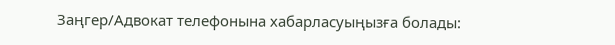Заңгер/Адвокат телефонына хабарласуыңызға болады: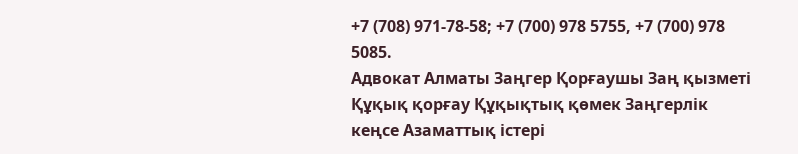+7 (708) 971-78-58; +7 (700) 978 5755, +7 (700) 978 5085.
Адвокат Алматы Заңгер Қорғаушы Заң қызметі Құқық қорғау Құқықтық қөмек Заңгерлік кеңсе Азаматтық істері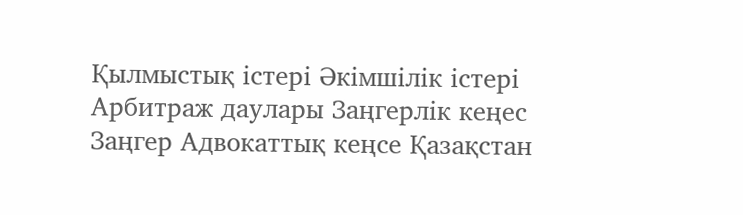Қылмыстық істері Әкімшілік істері Арбитраж даулары Заңгерлік кеңес Заңгер Адвокаттық кеңсе Қазақстан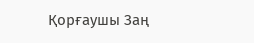Қорғаушы Заң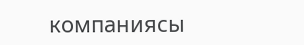компаниясы